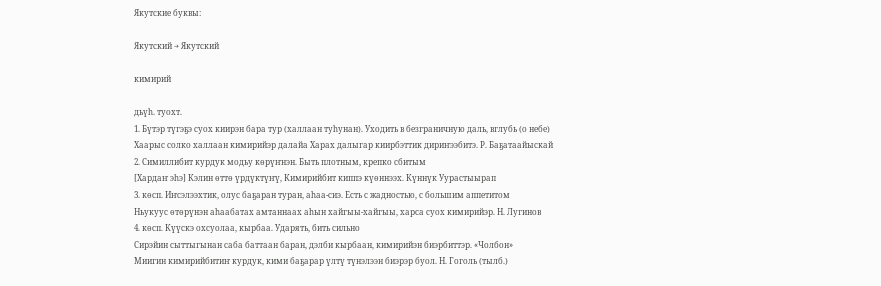Якутские буквы:

Якутский → Якутский

кимирий

дьүһ. туохт.
1. Бүтэр түгэҕэ суох киирэн бара тур (халлаан туһунан). Уходить в безграничную даль, вглубь (о небе)
Хаарыс солко халлаан кимирийэр далайа Харах далыгар киирбэттик дириҥээбитэ. Р. Баҕатаайыскай
2. Симиллибит курдук модьу көрүҥнэн. Быть плотным, крепко сбитым
[Хардаҥ эһэ] Кэлин өттө үрдүктүҥү, Кимирийбит киппэ күөннээх. Күннүк Уурастыырап
3. көсп. Иҥсэлээхтик, олус баҕаран туран, аһаа-сиэ. Есть с жадностью, с большим аппетитом
Ньукуус өтөрүнэн аһаабатах амтаннаах аһын хайгыы-хайгыы, харса суох кимирийэр. Н. Лугинов
4. көсп. Күүскэ охсуолаа, кырбаа. Ударять, бить сильно
Сирэйин сыттыгынан саба баттаан баран, дэлби кырбаан, кимирийэн биэрбиттэр. «Чолбон»
Миигин кимирийбитиҥ курдук, кими баҕарар үлтү түнэлээн биэрэр буол. Н. Гоголь (тылб.)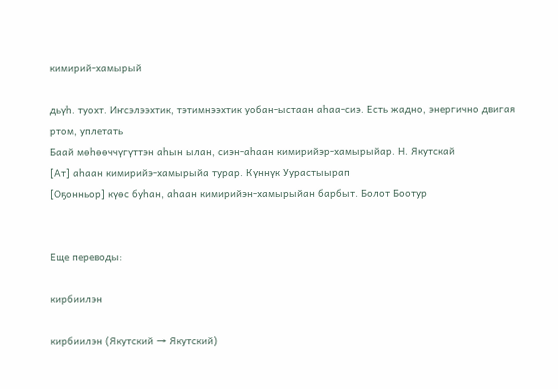кимирий-хамырый

дьүһ. туохт. Иҥсэлээхтик, тэтимнээхтик уобан-ыстаан аһаа-сиэ. Есть жадно, энергично двигая ртом, уплетать
Баай мөһөөччүгүттэн аһын ылан, сиэн-аһаан кимирийэр-хамырыйар. Н. Якутскай
[Ат] аһаан кимирийэ-хамырыйа турар. Күннүк Уурастыырап
[Оҕонньор] күөс буһан, аһаан кимирийэн-хамырыйан барбыт. Болот Боотур


Еще переводы:

кирбиилэн

кирбиилэн (Якутский → Якутский)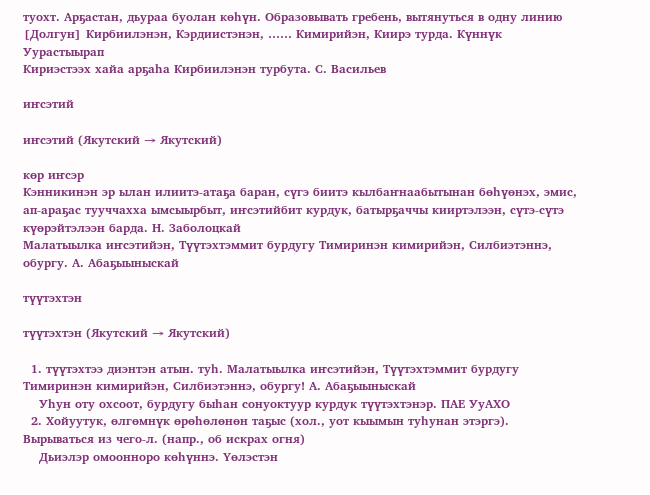туохт. Арҕастан, дьураа буолан көһүн. Образовывать гребень, вытянуться в одну линию
[Долгун] Кирбиилэнэн, Кэрдиистэнэн, …… Кимирийэн, Киирэ турда. Күннүк Уурастыырап
Кириэстээх хайа арҕаһа Кирбиилэнэн турбута. С. Васильев

иҥсэтий

иҥсэтий (Якутский → Якутский)

көр иҥсэр
Кэнникинэн эр ылан илиитэ-атаҕа баран, сүгэ биитэ кылбаҥнаабытынан бөһүөнэх, эмис, ап-араҕас тууччахха ымсыырбыт, иҥсэтийбит курдук, батырҕаччы кииртэлээн, сүтэ-сүтэ күөрэйтэлээн барда. Н. Заболоцкай
Малатыылка иҥсэтийэн, Түүтэхтэммит бурдугу Тимиринэн кимирийэн, Силбиэтэннэ, обургу. А. Абаҕыыныскай

түүтэхтэн

түүтэхтэн (Якутский → Якутский)

  1. түүтэхтээ диэнтэн атын. туһ. Малатыылка иҥсэтийэн, Түүтэхтэммит бурдугу Тимиринэн кимирийэн, Силбиэтэннэ, обургу! А. Абаҕыыныскай
    Уһун оту охсоот, бурдугу быһан сонуоктуур курдук түүтэхтэнэр. ПАЕ УуАХО
  2. Хойуутук, өлгөмнүк өрөһөлөнөн таҕыс (хол., уот кыымын туһунан этэргэ). Вырываться из чего-л. (напр., об искрах огня)
    Дьиэлэр омоонноро көһүннэ. Үөлэстэн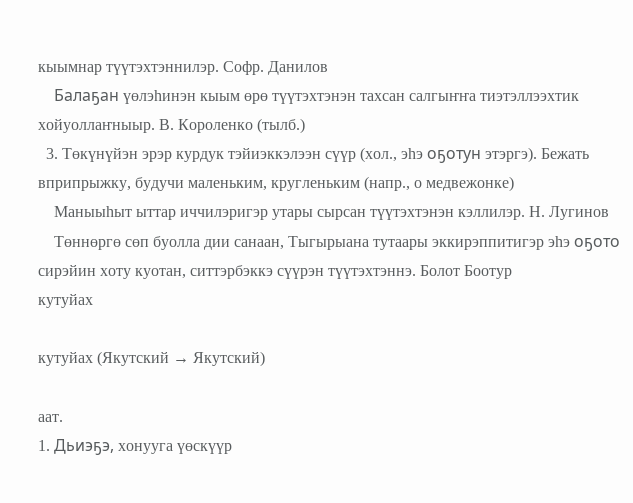кыымнар түүтэхтэннилэр. Софр. Данилов
    Балаҕан үөлэһинэн кыым өрө түүтэхтэнэн тахсан салгыҥҥа тиэтэллээхтик хойуоллаҥныыр. В. Короленко (тылб.)
  3. Төкүнүйэн эрэр курдук тэйиэккэлээн сүүр (хол., эһэ оҕотун этэргэ). Бежать вприпрыжку, будучи маленьким, кругленьким (напр., о медвежонке)
    Маныыһыт ыттар иччилэригэр утары сырсан түүтэхтэнэн кэллилэр. Н. Лугинов
    Төннөргө сөп буолла дии санаан, Тыгырыана тутаары эккирэппитигэр эһэ оҕото сирэйин хоту куотан, ситтэрбэккэ сүүрэн түүтэхтэннэ. Болот Боотур
кутуйах

кутуйах (Якутский → Якутский)

аат.
1. Дьиэҕэ, хонууга үөскүүр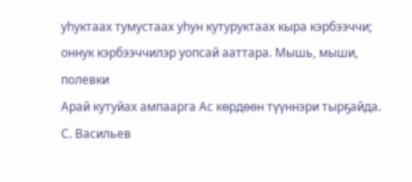уһуктаах тумустаах уһун кутуруктаах кыра кэрбээччи; оннук кэрбээччилэр уопсай ааттара. Мышь, мыши, полевки
Арай кутуйах ампаарга Ас көрдөөн түүннэри тырҕайда. С. Васильев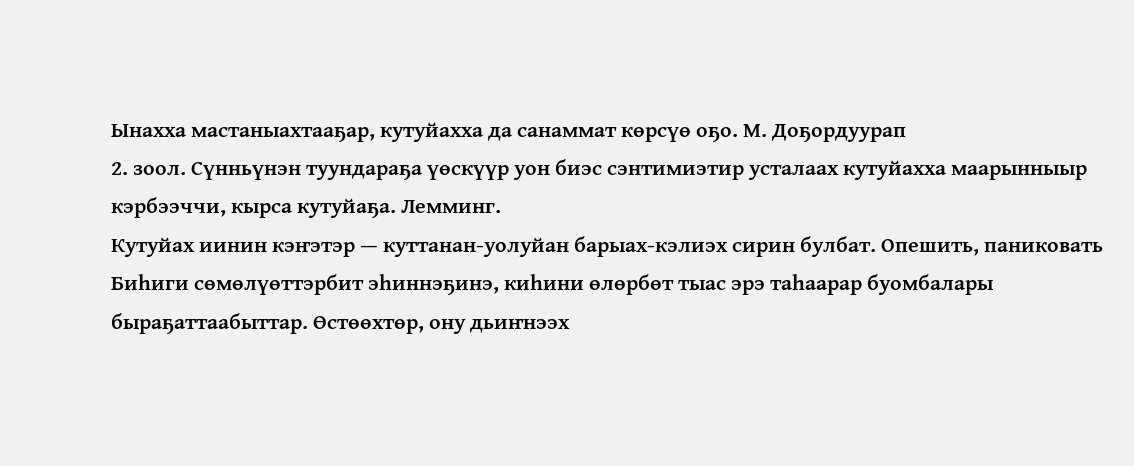Ынахха мастаныахтааҕар, кутуйахха да санаммат көрсүө оҕо. М. Доҕордуурап
2. зоол. Сүнньүнэн туундараҕа үөскүүр уон биэс сэнтимиэтир усталаах кутуйахха маарынныыр кэрбээччи, кырса кутуйаҕа. Лемминг.
Кутуйах иинин кэҥэтэр — куттанан-уолуйан барыах-кэлиэх сирин булбат. Опешить, паниковать
Биһиги сөмөлүөттэрбит эһиннэҕинэ, киһини өлөрбөт тыас эрэ таһаарар буомбалары быраҕаттаабыттар. Өстөөхтөр, ону дьиҥнээх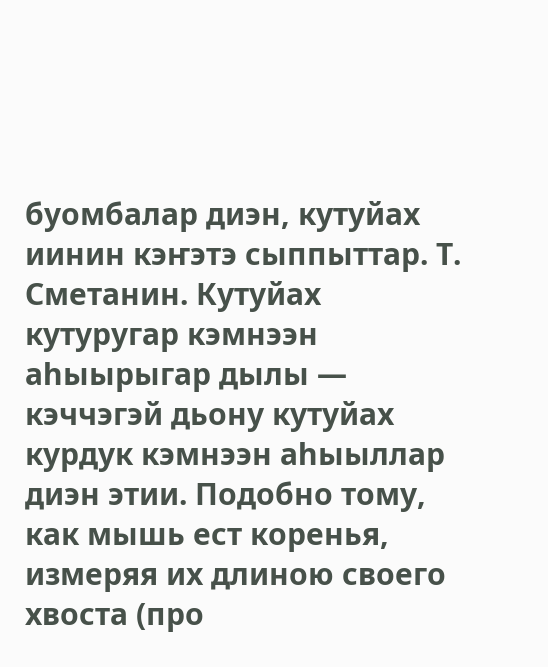буомбалар диэн, кутуйах иинин кэҥэтэ сыппыттар. Т. Сметанин. Кутуйах кутуругар кэмнээн аһыырыгар дылы — кэччэгэй дьону кутуйах курдук кэмнээн аһыыллар диэн этии. Подобно тому, как мышь ест коренья, измеряя их длиною своего хвоста (про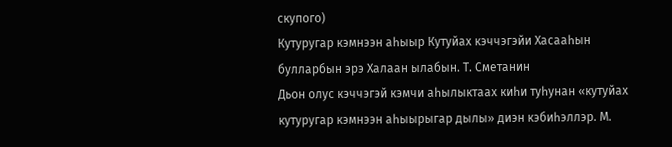скупого)
Кутуругар кэмнээн аһыыр Кутуйах кэччэгэйи Хасааһын булларбын эрэ Халаан ылабын. Т. Сметанин
Дьон олус кэччэгэй кэмчи аһылыктаах киһи туһунан «кутуйах кутуругар кэмнээн аһыырыгар дылы» диэн кэбиһэллэр. М.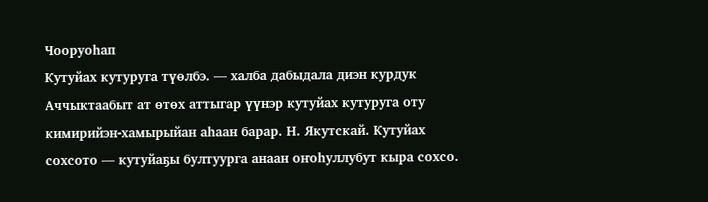Чооруоһап
Кутуйах кутуруга түөлбэ. — халба дабыдала диэн курдук
Аччыктаабыт ат өтөх аттыгар үүнэр кутуйах кутуруга оту кимирийэн-хамырыйан аһаан барар. Н. Якутскай. Кутуйах сохсото — кутуйаҕы бултуурга анаан оҥоһуллубут кыра сохсо.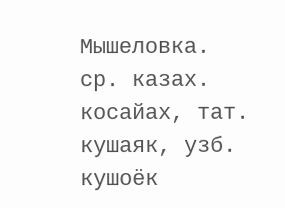Мышеловка.
ср. казах. косайах, тат. кушаяк, узб. кушоёк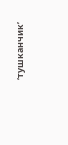‘тушканчик’